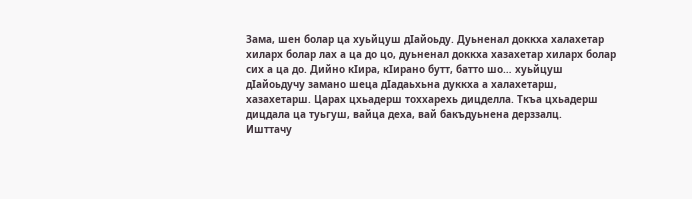Зама, шен болар ца хуьйцуш дIайоьду. Дуьненал доккха халахетар хиларх болар лах а ца до цо, дуьненал доккха хазахетар хиларх болар сих а ца до. Дийно кIира, кIирано бутт, батто шо… хуьйцуш дIайоьдучу замано шеца дIадаьхьна дуккха а халахетарш, хазахетарш. Царах цхьадерш тоххарехь дицделла. Ткъа цхьадерш дицдала ца туьгуш, вайца деха, вай бакъдуьнена дерззалц.
Ишттачу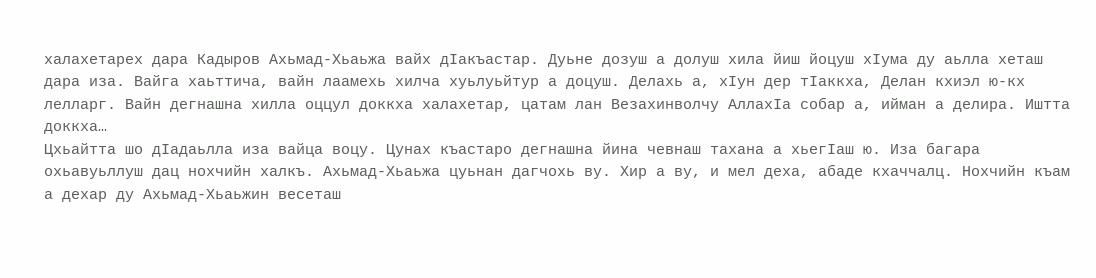халахетарех дара Кадыров Ахьмад-Хьаьжа вайх дIакъастар. Дуьне дозуш а долуш хила йиш йоцуш хIума ду аьлла хеташ дара иза. Вайга хаьттича, вайн лаамехь хилча хуьлуьйтур а доцуш. Делахь а, хIун дер тIаккха, Делан кхиэл ю-кх лелларг. Вайн дегнашна хилла оццул доккха халахетар, цатам лан Везахинволчу АллахIа собар а, ийман а делира. Иштта доккха…
Цхьайтта шо дIадаьлла иза вайца воцу. Цунах къастаро дегнашна йина чевнаш тахана а хьегIаш ю. Иза багара охьавуьллуш дац нохчийн халкъ. Ахьмад-Хьаьжа цуьнан дагчохь ву. Хир а ву, и мел деха, абаде кхаччалц. Нохчийн къам а дехар ду Ахьмад-Хьаьжин весеташ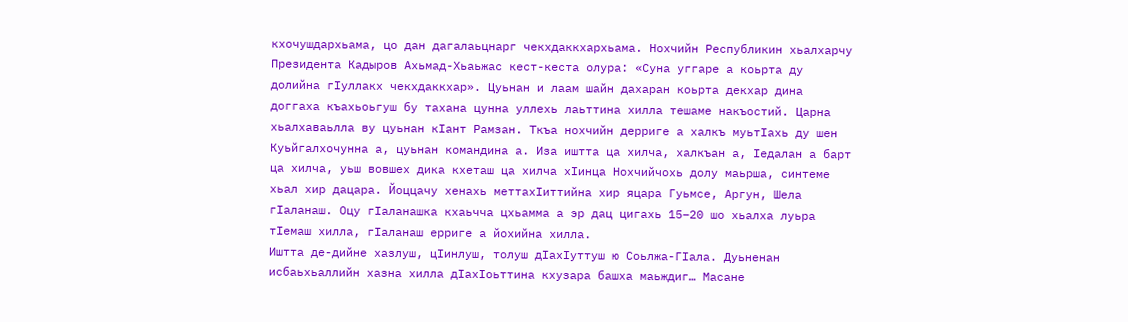кхочушдархьама, цо дан дагалаьцнарг чекхдаккхархьама. Нохчийн Республикин хьалхарчу Президента Кадыров Ахьмад-Хьаьжас кест-кеста олура: «Суна уггаре а коьрта ду долийна гIуллакх чекхдаккхар». Цуьнан и лаам шайн дахаран коьрта декхар дина доггаха къахьоьгуш бу тахана цунна уллехь лаьттина хилла тешаме накъостий. Царна хьалхаваьлла ву цуьнан кIант Рамзан. Ткъа нохчийн дерриге а халкъ муьтIахь ду шен Куьйгалхочунна а, цуьнан командина а. Иза иштта ца хилча, халкъан а, Iедалан а барт ца хилча, уьш вовшех дика кхеташ ца хилча хIинца Нохчийчохь долу маьрша, синтеме хьал хир дацара. Йоццачу хенахь меттахIиттийна хир яцара Гуьмсе, Аргун, Шела гIаланаш. Оцу гIаланашка кхаьчча цхьамма а эр дац цигахь 15–20 шо хьалха луьра тIемаш хилла, гIаланаш ерриге а йохийна хилла.
Иштта де-дийне хазлуш, цIинлуш, толуш дIахIуттуш ю Соьлжа-ГIала. Дуьненан исбаьхьаллийн хазна хилла дIахIоьттина кхузара башха маьждиг… Масане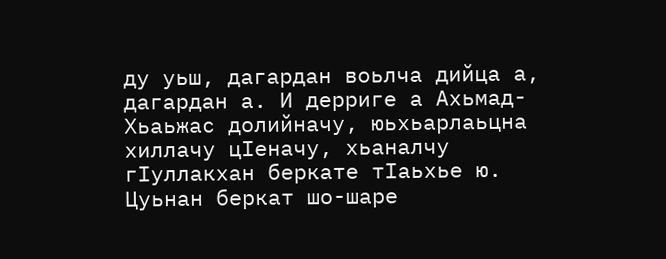ду уьш, дагардан воьлча дийца а, дагардан а. И дерриге а Ахьмад-Хьаьжас долийначу, юьхьарлаьцна хиллачу цIеначу, хьаналчу гIуллакхан беркате тIаьхье ю. Цуьнан беркат шо-шаре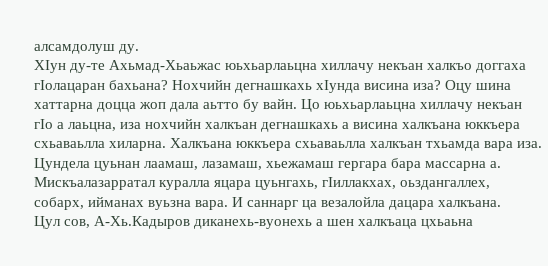алсамдолуш ду.
ХIун ду-те Ахьмад-Хьаьжас юьхьарлаьцна хиллачу некъан халкъо доггаха гIолацаран бахьана? Нохчийн дегнашкахь хIунда висина иза? Оцу шина хаттарна доцца жоп дала аьтто бу вайн. Цо юьхьарлаьцна хиллачу некъан гIо а лаьцна, иза нохчийн халкъан дегнашкахь а висина халкъана юккъера схьаваьлла хиларна. Халкъана юккъера схьаваьлла халкъан тхьамда вара иза. Цундела цуьнан лаамаш, лазамаш, хьежамаш гергара бара массарна а. Мискъалазарратал куралла яцара цуьнгахь, гIиллакхах, оьздангаллех, собарх, ийманах вуьзна вара. И саннарг ца везалойла дацара халкъана.
Цул сов, А-Хь.Кадыров диканехь-вуонехь а шен халкъаца цхьаьна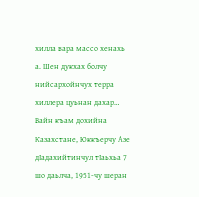хилла вара массо хенахь а. Шен дукхах болчу нийсархойнчух терра хиллера цуьнан дахар… Вайн къам дохийна Казахстане, Юккъерчу Азе дIадахийтинчул тIаьхьа 7 шо даьлча, 1951-чу шеран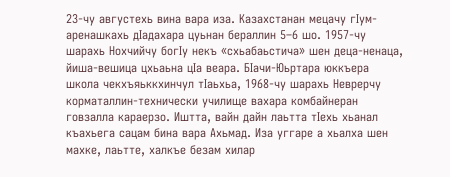23-чу августехь вина вара иза. Казахстанан мецачу гIум-аренашкахь дIадахара цуьнан бераллин 5–6 шо. 1957-чу шарахь Нохчийчу богIу некъ «схьабаьстича» шен деца-ненаца, йиша-вешица цхьаьна цIа веара. БIачи-Юьртара юккъера школа чекхъяьккхинчул тIаьхьа, 1968-чу шарахь Неврерчу корматаллин-технически училище вахара комбайнеран говзалла караерзо. Иштта, вайн дайн лаьтта тIехь хьанал къахьега сацам бина вара Ахьмад. Иза уггаре а хьалха шен махке, лаьтте, халкъе безам хилар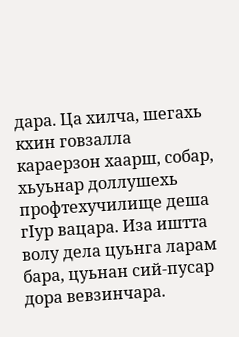дара. Ца хилча, шегахь кхин говзалла караерзон хаарш, собар, хьуьнар доллушехь профтехучилище деша гIур вацара. Иза иштта волу дела цуьнга ларам бара, цуьнан сий-пусар дора вевзинчара.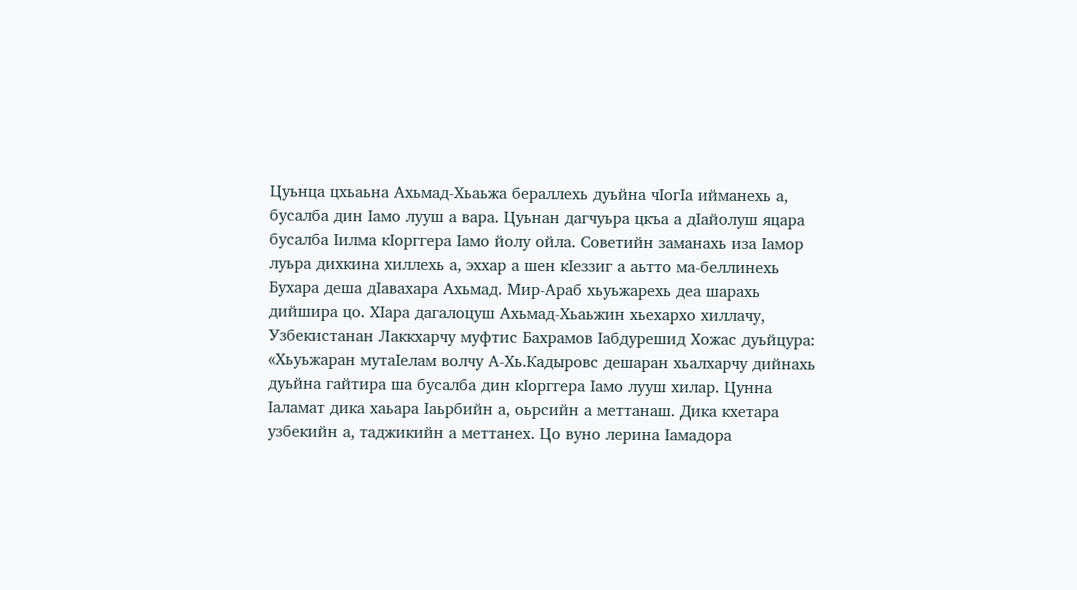Цуьнца цхьаьна Ахьмад-Хьаьжа бераллехь дуьйна чIогIа ийманехь а, бусалба дин Iамо лууш а вара. Цуьнан дагчуьра цкъа а дIайолуш яцара бусалба Iилма кIорггера Iамо йолу ойла. Советийн заманахь иза Iамор луьра дихкина хиллехь а, эххар а шен кIеззиг а аьтто ма-беллинехь Бухара деша дIавахара Ахьмад. Мир-Араб хьуьжарехь деа шарахь дийшира цо. ХIара дагалоцуш Ахьмад-Хьаьжин хьехархо хиллачу, Узбекистанан Лаккхарчу муфтис Бахрамов Iабдурешид Хожас дуьйцура: «Хьуьжаран мутаIелам волчу А-Хь.Кадыровс дешаран хьалхарчу дийнахь дуьйна гайтира ша бусалба дин кIорггера Iамо лууш хилар. Цунна Iаламат дика хаьара Iаьрбийн а, оьрсийн а меттанаш. Дика кхетара узбекийн а, таджикийн а меттанех. Цо вуно лерина Iамадора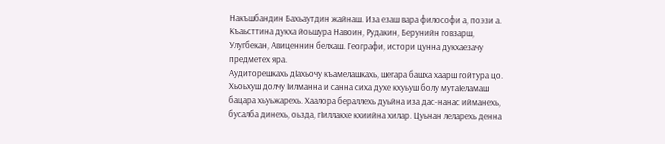Накъшбандин Бахьаутдин жайнаш. Иза езаш вара философи а, поэзи а. Къаьсттина дукха йоьшура Навоин, Рудакин, Берунийн говзарш, Улугбекан, Авиценнин белхаш. Географи, истори цунна дукхаезачу предметех яра.
Аудиторешкахь дIахьочу къамелашкахь, шегара башха хаарш гойтура цо. Хьоьхуш долчу Iилманна и санна сиха духе кхуьуш болу мутаIеламаш бацара хьуьжарехь. Хаалора бераллехь дуьйна иза дас-нанас ийманехь, бусалба динехь, оьзда, гIиллакхе кхиийна хилар. Цуьнан леларехь денна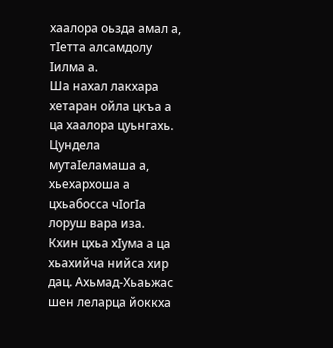хаалора оьзда амал а, тIетта алсамдолу Iилма а.
Ша нахал лакхара хетаран ойла цкъа а ца хаалора цуьнгахь. Цундела мутаIеламаша а, хьехархоша а цхьабосса чIогIа лоруш вара иза.
Кхин цхьа хIума а ца хьахийча нийса хир дац. Ахьмад-Хьаьжас шен леларца йоккха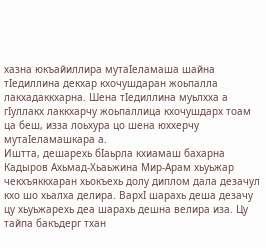хазна юкъайиллира мутаIеламаша шайна тIедиллина декхар кхочушдаран жоьпалла лакхадаккхарна. Шена тIедиллина муьлхха а гIуллакх лаккхарчу жоьпаллица кхочушдарх тоам ца беш, изза лоьхура цо шена юххерчу мутаIеламашкара а.
Иштта, дешарехь бIаьрла кхиамаш бахарна Кадыров Ахьмад-Хьаьжина Мир-Арам хьуьжар чекхъяккхаран хьокъехь долу диплом дала дезачул кхо шо хьалха делира. ВархI шарахь деша дезачу цу хьуьжарехь деа шарахь дешна велира иза. Цу тайпа бакъдерг тхан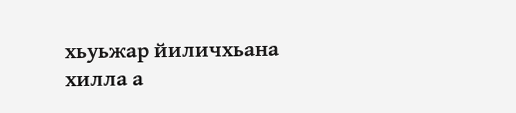хьуьжар йиличхьана хилла а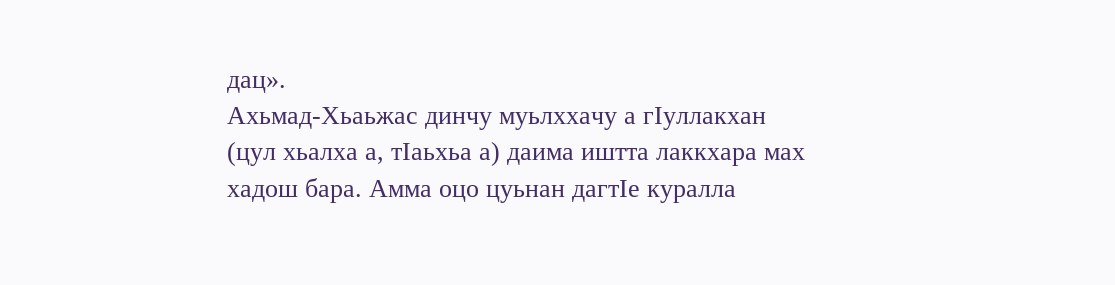дац».
Ахьмад-Хьаьжас динчу муьлххачу а гIуллакхан (цул хьалха а, тIаьхьа а) даима иштта лаккхара мах хадош бара. Амма оцо цуьнан дагтIе куралла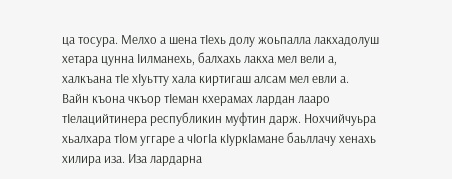ца тосура. Мелхо а шена тIехь долу жоьпалла лакхадолуш хетара цунна Iилманехь, балхахь лакха мел вели а, халкъана тIе хIуьтту хала киртигаш алсам мел евли а.
Вайн къона чкъор тIеман кхерамах лардан лааро тIелацийтинера республикин муфтин дарж. Нохчийчуьра хьалхара тIом уггаре а чIогIа кIуркIамане баьллачу хенахь хилира иза. Иза лардарна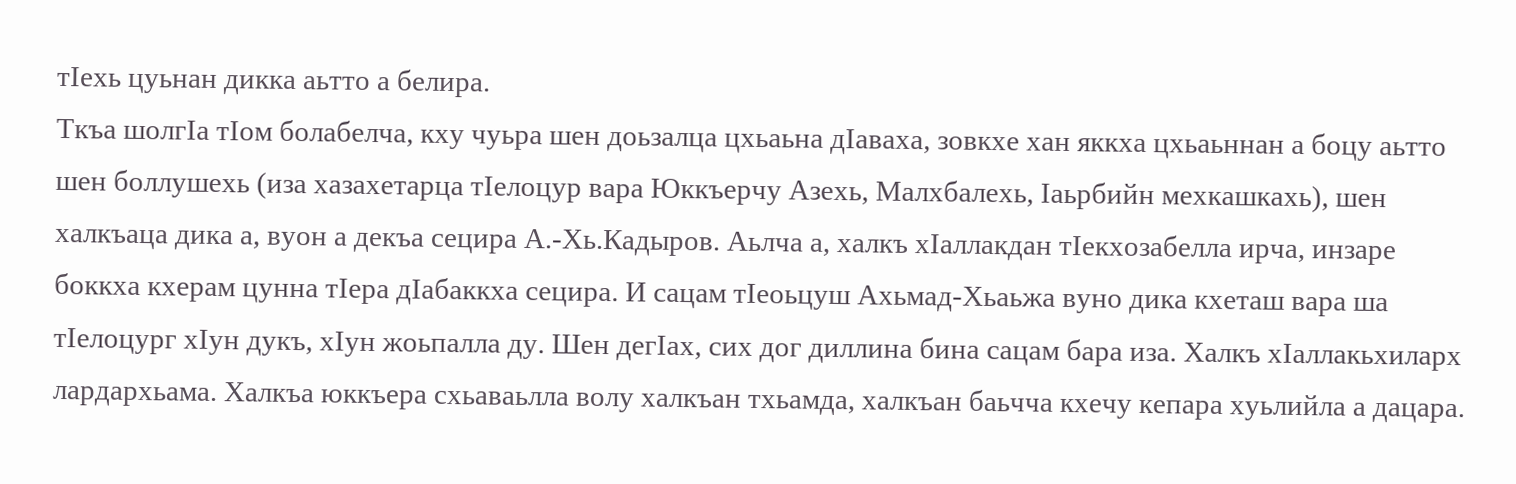тIехь цуьнан дикка аьтто а белира.
Ткъа шолгIа тIом болабелча, кху чуьра шен доьзалца цхьаьна дIаваха, зовкхе хан яккха цхьаьннан а боцу аьтто шен боллушехь (иза хазахетарца тIелоцур вара Юккъерчу Азехь, Малхбалехь, Iаьрбийн мехкашкахь), шен халкъаца дика а, вуон а декъа сецира А.-Хь.Кадыров. Аьлча а, халкъ хIаллакдан тIекхозабелла ирча, инзаре боккха кхерам цунна тIера дIабаккха сецира. И сацам тIеоьцуш Ахьмад-Хьаьжа вуно дика кхеташ вара ша тIелоцург хIун дукъ, хIун жоьпалла ду. Шен дегIах, сих дог диллина бина сацам бара иза. Халкъ хIаллакьхиларх лардархьама. Халкъа юккъера схьаваьлла волу халкъан тхьамда, халкъан баьчча кхечу кепара хуьлийла а дацара.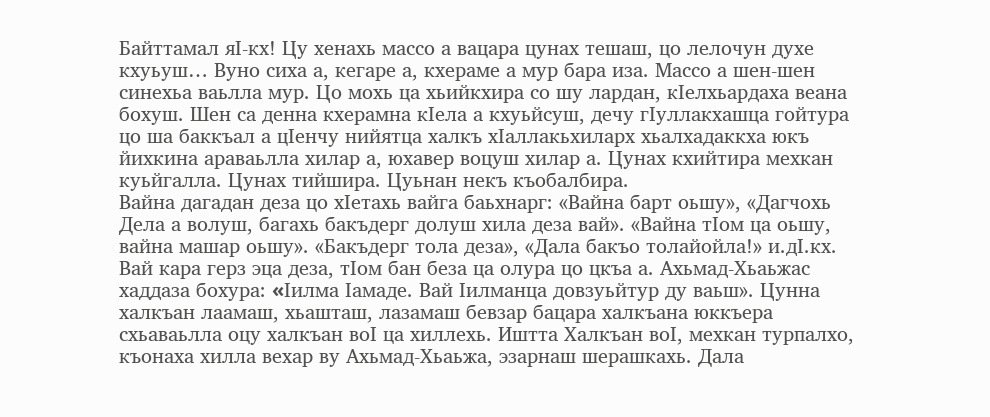Байттамал яI-кх! Цу хенахь массо а вацара цунах тешаш, цо лелочун духе кхуьуш… Вуно сиха а, кегаре а, кхераме а мур бара иза. Массо а шен-шен синехьа ваьлла мур. Цо мохь ца хьийкхира со шу лардан, кIелхьардаха веана бохуш. Шен са денна кхерамна кIела а кхуьйсуш, дечу гIуллакхашца гойтура цо ша баккъал а цIенчу нийятца халкъ хIаллакьхиларх хьалхадаккха юкъ йихкина араваьлла хилар а, юхавер воцуш хилар а. Цунах кхийтира мехкан куьйгалла. Цунах тийшира. Цуьнан некъ къобалбира.
Вайна дагадан деза цо хIетахь вайга баьхнарг: «Вайна барт оьшу», «Дагчохь Дела а волуш, багахь бакъдерг долуш хила деза вай». «Вайна тIом ца оьшу, вайна машар оьшу». «Бакъдерг тола деза», «Дала бакъо толайойла!» и.дI.кх.
Вай кара герз эца деза, тIом бан беза ца олура цо цкъа а. Ахьмад-Хьаьжас хаддаза бохура: «Iилма Iамаде. Вай Iилманца довзуьйтур ду ваьш». Цунна халкъан лаамаш, хьашташ, лазамаш бевзар бацара халкъана юккъера схьаваьлла оцу халкъан воI ца хиллехь. Иштта Халкъан воI, мехкан турпалхо, къонаха хилла вехар ву Ахьмад-Хьаьжа, эзарнаш шерашкахь. Дала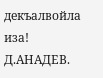декъалвойла иза!
Д.АНАДЕВ.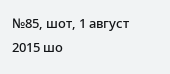№85, шот, 1 август 2015 шо